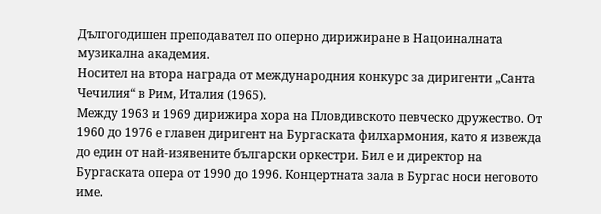Дългогодишен преподавател по оперно дирижиране в Нацоиналната музикална академия.
Носител на втора награда от международния конкурс за диригенти „Санта Чечилия“ в Рим, Италия (1965).
Между 1963 и 1969 дирижира хора на Пловдивското певческо дружество. От 1960 до 1976 е главен диригент на Бургаската филхармония, като я извежда до един от най-изявените български оркестри. Бил е и директор на Бургаската опера от 1990 до 1996. Концертната зала в Бургас носи неговото име.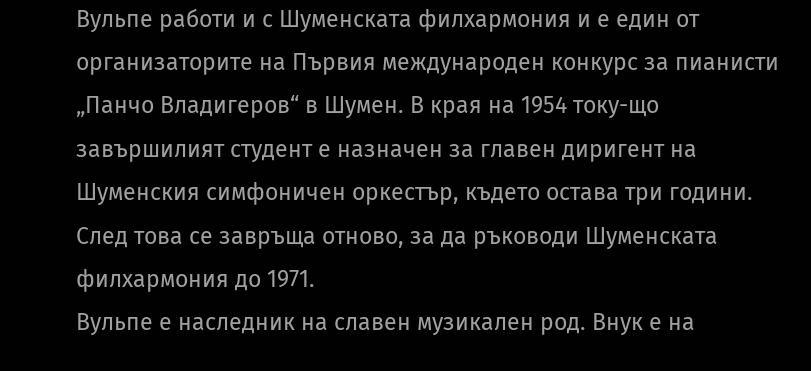Вульпе работи и с Шуменската филхармония и е един от организаторите на Първия международен конкурс за пианисти „Панчо Владигеров“ в Шумен. В края на 1954 току-що завършилият студент е назначен за главен диригент на Шуменския симфоничен оркестър, където остава три години. След това се завръща отново, за да ръководи Шуменската филхармония до 1971.
Вульпе е наследник на славен музикален род. Внук е на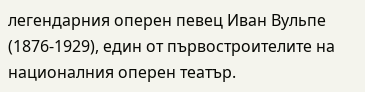легендарния оперен певец Иван Вульпе (1876-1929), един от първостроителите на националния оперен театър.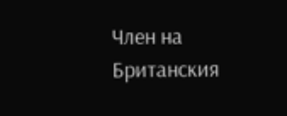Член на Британския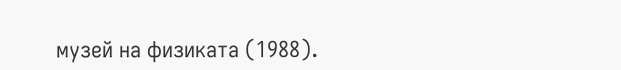музей на физиката (1988).